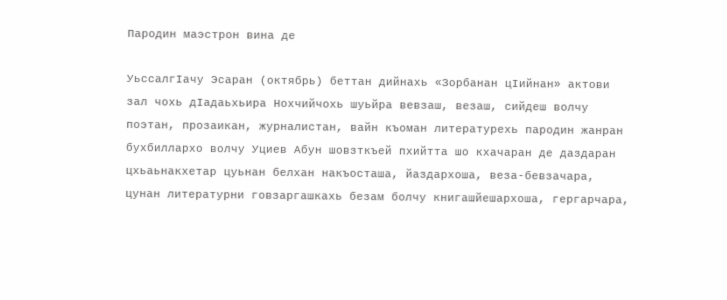Пародин маэстрон вина де

УьссалгIачу Эсаран (октябрь) беттан дийнахь «Зорбанан цIийнан» актови зал чохь дIадаьхьира Нохчийчохь шуьйра вевзаш, везаш, сийдеш волчу поэтан, прозаикан, журналистан, вайн къоман литературехь пародин жанран бухбиллархо волчу Уциев Абун шовзткъей пхийтта шо кхачаран де даздаран цхьаьнакхетар цуьнан белхан накъосташа, йаздархоша, веза-бевзачара, цунан литературни говзаргашкахь безам болчу книгашйешархоша, гергарчара,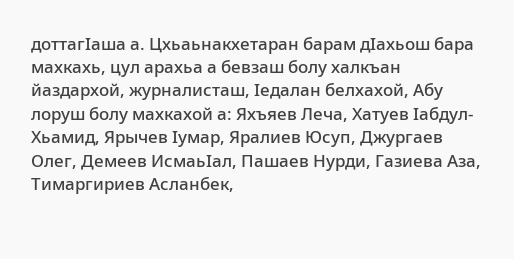доттагIаша а. Цхьаьнакхетаран барам дIахьош бара махкахь, цул арахьа а бевзаш болу халкъан йаздархой, журналисташ, Iедалан белхахой, Абу лоруш болу махкахой а: Яхъяев Леча, Хатуев Iабдул-Хьамид, Ярычев Iумар, Яралиев Юсуп, Джургаев Олег, Демеев ИсмаьIал, Пашаев Нурди, Газиева Аза, Тимаргириев Асланбек,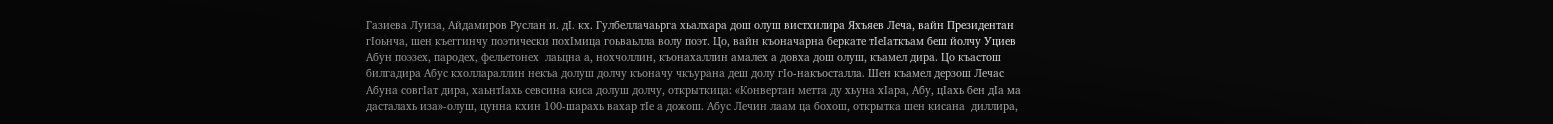Газиева Луиза, Айдамиров Руслан и. дI. кх. Гулбеллачаьрга хьалхара дош олуш вистхилира Яхъяев Леча, вайн Президентан гIоьнча, шен къеггинчу поэтически похIмица гоьваьлла волу поэт. Цо, вайн къоначарна беркате тIеIаткъам беш йолчу Уциев Абун поэзех, пародех, фельетонех  лаьцна а, нохчоллин, къонахаллин амалех а довха дош олуш, къамел дира. Цо къастош билгадира Абус кхоллараллин некъа долуш долчу къоначу чкъурана деш долу гIо-накъосталла. Шен къамел дерзош Лечас Абуна совгIат дира, хаьнтIахь севсина киса долуш долчу, открыткица: «Конвертан метта ду хьуна хIара, Абу, цIахь бен дIа ма дасталахь иза»-олуш, цунна кхин 100-шарахь вахар тIе а дожош. Абус Лечин лаам ца бохош, открытка шен кисана  диллира,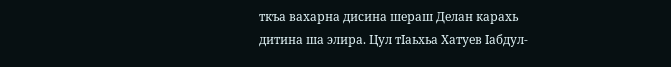ткъа вахарна дисина шераш Делан карахь дитина ша элира. Цул тIаьхьа Хатуев Iабдул-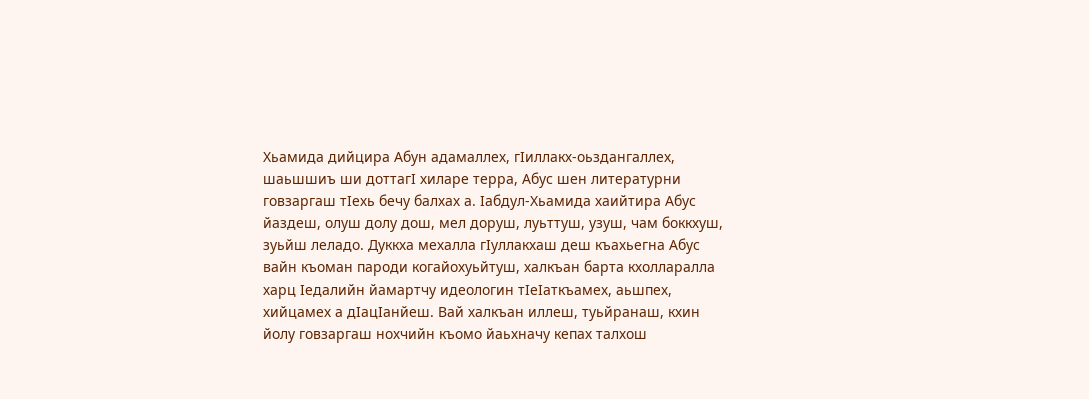Хьамида дийцира Абун адамаллех, гIиллакх-оьздангаллех, шаьшшиъ ши доттагI хиларе терра, Абус шен литературни говзаргаш тIехь бечу балхах а. Iабдул-Хьамида хаийтира Абус йаздеш, олуш долу дош, мел доруш, луьттуш, узуш, чам боккхуш, зуьйш леладо. Дуккха мехалла гIуллакхаш деш къахьегна Абус вайн къоман пароди когайохуьйтуш, халкъан барта кхолларалла харц Iедалийн йамартчу идеологин тIеIаткъамех, аьшпех, хийцамех а дIацIанйеш. Вай халкъан иллеш, туьйранаш, кхин йолу говзаргаш нохчийн къомо йаьхначу кепах талхош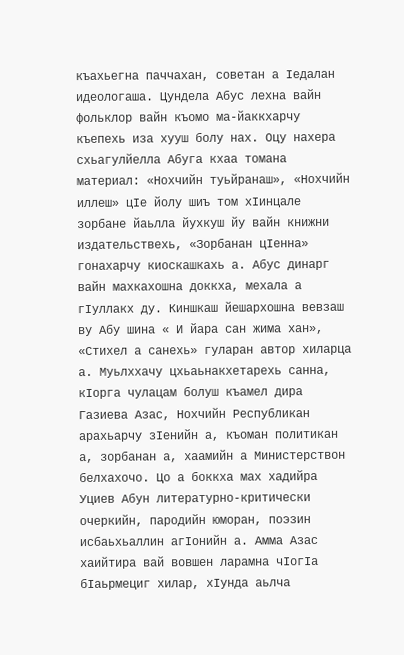къахьегна паччахан, советан а Iедалан идеологаша. Цундела Абус лехна вайн фольклор вайн къомо ма-йаккхарчу къепехь иза хууш болу нах. Оцу нахера схьагулйелла Абуга кхаа томана  материал: «Нохчийн туьйранаш», «Нохчийн иллеш» цIе йолу шиъ том хIинцале зорбане йаьлла йухкуш йу вайн книжни издательствехь, «Зорбанан цIенна» гонахарчу киоскашкахь а. Абус динарг вайн махкахошна доккха, мехала а гIуллакх ду. Киншкаш йешархошна вевзаш ву Абу шина « И йара сан жима хан», «Стихел а санехь» гуларан автор хиларца а. Муьлххачу цхьаьнакхетарехь санна, кIорга чулацам болуш къамел дира Газиева Азас, Нохчийн Республикан арахьарчу зIенийн а, къоман политикан а, зорбанан а, хаамийн а Министерствон белхахочо. Цо а боккха мах хадийра Уциев Абун литературно-критически очеркийн, пародийн юморан, поэзин исбаьхьаллин агIонийн а. Амма Азас хаийтира вай вовшен ларамна чIогIа  бIаьрмециг хилар, хIунда аьлча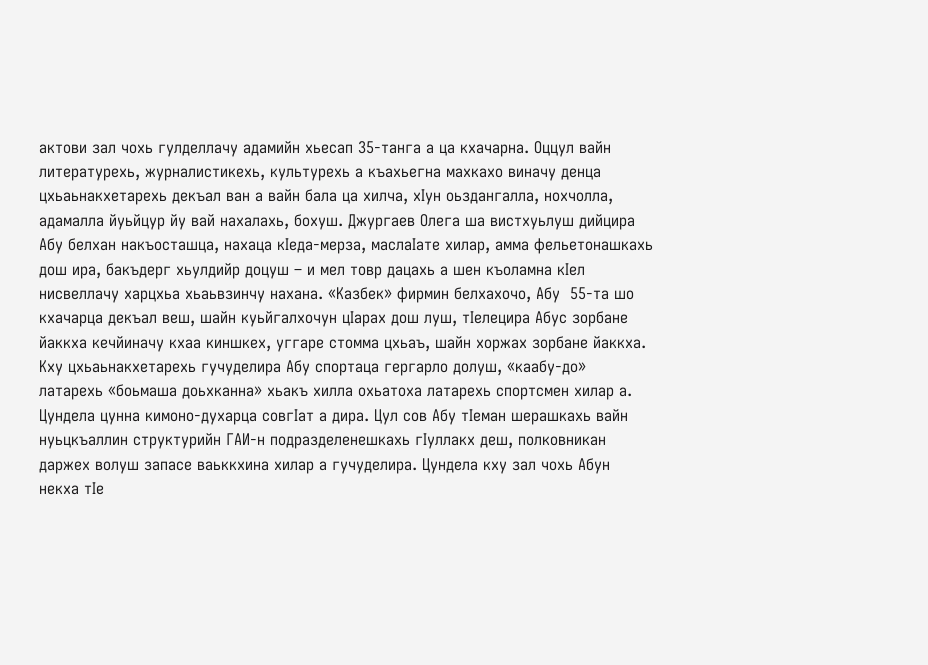актови зал чохь гулделлачу адамийн хьесап 35-танга а ца кхачарна. Оццул вайн литературехь, журналистикехь, культурехь а къахьегна махкахо виначу денца цхьаьнакхетарехь декъал ван а вайн бала ца хилча, хIун оьздангалла, нохчолла, адамалла йуьйцур йу вай нахалахь, бохуш. Джургаев Олега ша вистхуьлуш дийцира Абу белхан накъосташца, нахаца кIеда-мерза, маслаIате хилар, амма фельетонашкахь дош ира, бакъдерг хьулдийр доцуш – и мел товр дацахь а шен къоламна кIел нисвеллачу харцхьа хьаьвзинчу нахана. «Казбек» фирмин белхахочо, Абу  55-та шо кхачарца декъал веш, шайн куьйгалхочун цIарах дош луш, тIелецира Абус зорбане йаккха кечйиначу кхаа киншкех, уггаре стомма цхьаъ, шайн хоржах зорбане йаккха. Кху цхьаьнакхетарехь гучуделира Абу спортаца гергарло долуш, «каабу-до» латарехь «боьмаша доьхканна» хьакъ хилла охьатоха латарехь спортсмен хилар а. Цундела цунна кимоно-духарца совгIат а дира. Цул сов Абу тIеман шерашкахь вайн нуьцкъаллин структурийн ГАИ-н подразделенешкахь гIуллакх деш, полковникан даржех волуш запасе ваьккхина хилар а гучуделира. Цундела кху зал чохь Абун некха тIе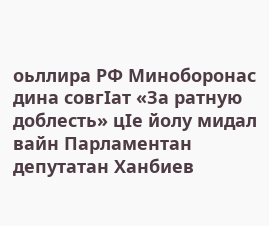оьллира РФ Миноборонас дина совгIат «За ратную доблесть» цIе йолу мидал вайн Парламентан депутатан Ханбиев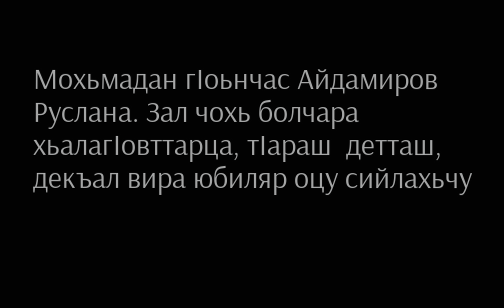Мохьмадан гIоьнчас Айдамиров Руслана. Зал чохь болчара хьалагIовттарца, тIараш  детташ, декъал вира юбиляр оцу сийлахьчу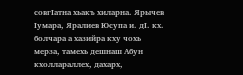совгIатна хьакъ хиларна. Ярычев Iумара, Яралиев Юсупа и. дI. кх. болчара а хазийра кху чохь мерза, тамехь дешнаш Абун кхоллараллех, дахарх,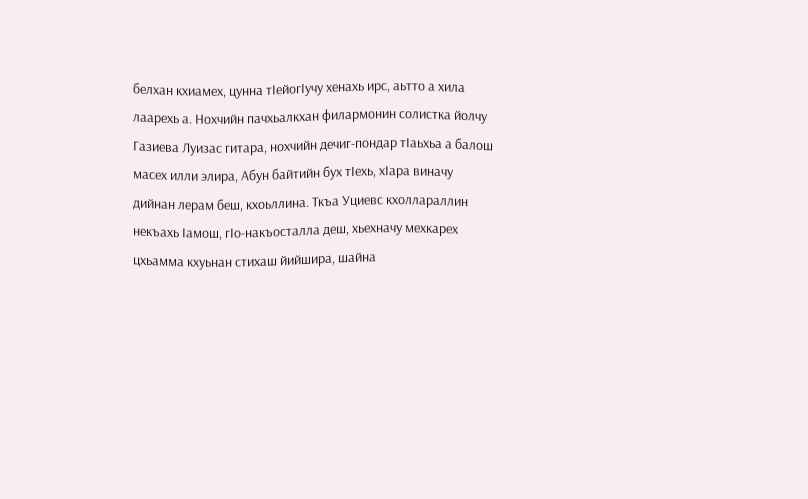белхан кхиамех, цунна тIейогIучу хенахь ирс, аьтто а хила лаарехь а. Нохчийн пачхьалкхан филармонин солистка йолчу Газиева Луизас гитара, нохчийн дечиг-пондар тIаьхьа а балош масех илли элира, Абун байтийн бух тIехь, хIара виначу дийнан лерам беш, кхоьллина. Ткъа Уциевс кхоллараллин некъахь Iамош, гIо-накъосталла деш, хьехначу мехкарех цхьамма кхуьнан стихаш йийшира, шайна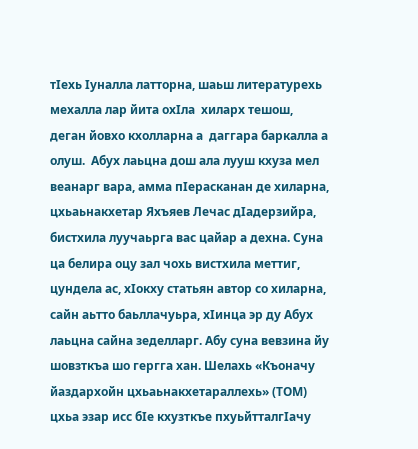тIехь Iуналла латторна, шаьш литературехь мехалла лар йита охIла  хиларх тешош, деган йовхо кхолларна а  даггара баркалла а олуш.  Абух лаьцна дош ала лууш кхуза мел веанарг вара, амма пIерасканан де хиларна, цхьаьнакхетар Яхъяев Лечас дIадерзийра, бистхила луучаьрга вас цайар а дехна. Суна ца белира оцу зал чохь вистхила меттиг, цундела ас, хIокху статьян автор со хиларна, сайн аьтто баьллачуьра, хIинца эр ду Абух лаьцна сайна зеделларг. Абу суна вевзина йу шовзткъа шо гергга хан. Шелахь «Къоначу йаздархойн цхьаьнакхетараллехь» (ТОМ) цхьа эзар исс бIе кхузткъе пхуьйтталгIачу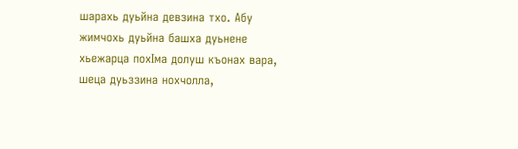шарахь дуьйна девзина тхо. Абу жимчохь дуьйна башха дуьнене хьежарца похIма долуш къонах вара, шеца дуьззина нохчолла,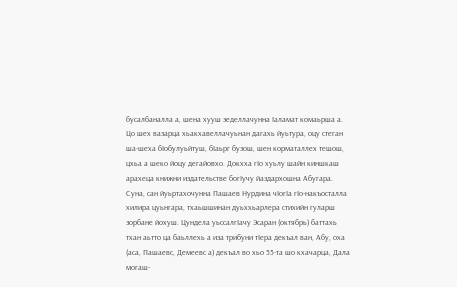бусалбаналла а, шена хууш зеделлачунна Iаламат комаьрша а. Цо шех вазарца хьакхавеллачуьнан дагахь йуьтура, оцу стеган ша-шеха бIобулуьйтуш, бIаьрг бузош, шен корматаллех тешош, цхьа а шеко йоцу дегайовхо. Докхха гIо хуьлу шайн киншкаш арахеца книжни издательстве богIучу йаздархошна Абугара. Суна, сан йуьртахочунна Пашаев Нурдина чIогIа гIо-накъосталла хилира цуьнгара, тхаьшшинан дуьххьарлера стихийн гуларш зорбане йохуш. Цундела уьссалгIачу Эсаран (октябрь) баттахь тхан аьтто ца баьллехь а иза трибуни тIера декъал ван, Абу, оха (аса, Пашаевс, Демеевс а) декъал во хьо 55-та шо кхачарца, Дала могаш-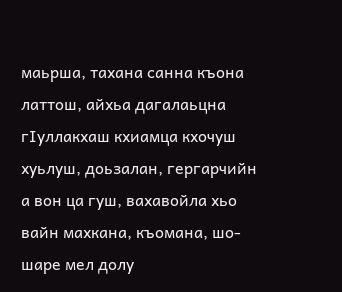маьрша, тахана санна къона латтош, айхьа дагалаьцна гIуллакхаш кхиамца кхочуш хуьлуш, доьзалан, гергарчийн а вон ца гуш, вахавойла хьо вайн махкана, къомана, шо-шаре мел долу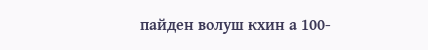пайден волуш кхин а 100-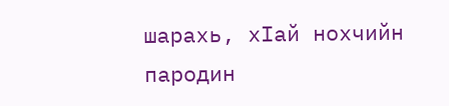шарахь, хIай нохчийн пародин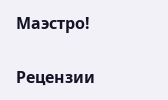Маэстро!


Рецензии